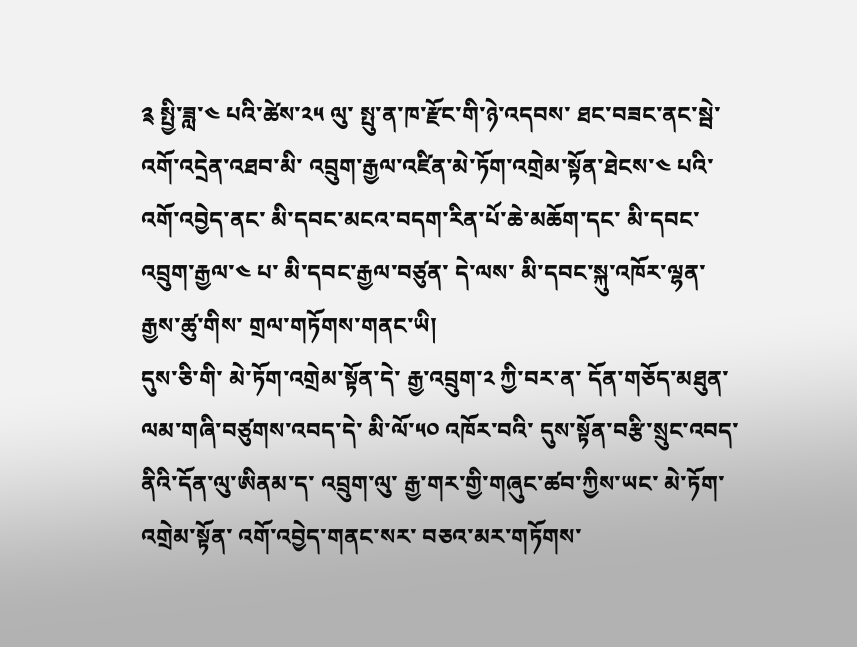༉ སྤྱི་ཟླ་༤ པའི་ཚེས་༢༥ ལུ་ སྤུ་ན་ཁ་རྫོང་གི་ཉེ་འདབས་ ཐང་བཟང་ནང་སྦེ་ འགོ་འདྲེན་འཐབ་མི་ འབྲུག་རྒྱལ་འཛིན་མེ་ཏོག་འགྲེམ་སྟོན་ཐེངས་༤ པའི་ འགོ་འབྱེད་ནང་ མི་དབང་མངའ་བདག་རིན་པོ་ཆེ་མཆོག་དང་ མི་དབང་འབྲུག་རྒྱལ་༤ པ་ མི་དབང་རྒྱལ་བཙུན་ དེ་ལས་ མི་དབང་སྐུ་འཁོར་ལྷན་རྒྱས་ཚུ་གིས་ གྲལ་གཏོགས་གནང་ཡི།
དུས་ཅི་གི་ མེ་ཏོག་འགྲེམ་སྟོན་དེ་ རྒྱ་འབྲུག་༢ ཀྱི་བར་ན་ དོན་གཅོད་མཐུན་ལམ་གཞི་བཙུགས་འབད་དེ་ མི་ལོ་༥༠ འཁོར་བའི་ དུས་སྟོན་བརྩི་སྲུང་འབད་ནིའི་དོན་ལུ་ཨིནམ་ད་ འབྲུག་ལུ་ རྒྱ་གར་གྱི་གཞུང་ཚབ་ཀྱིས་ཡང་ མེ་ཏོག་འགྲེམ་སྟོན་ འགོ་འབྱེད་གནང་སར་ བཅའ་མར་གཏོགས་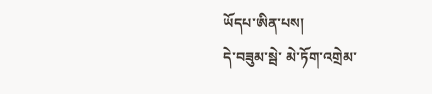ཡོདཔ་ཨིན་པས།
དེ་བཟུམ་སྦེ་ མེ་ཏོག་འགྲེམ་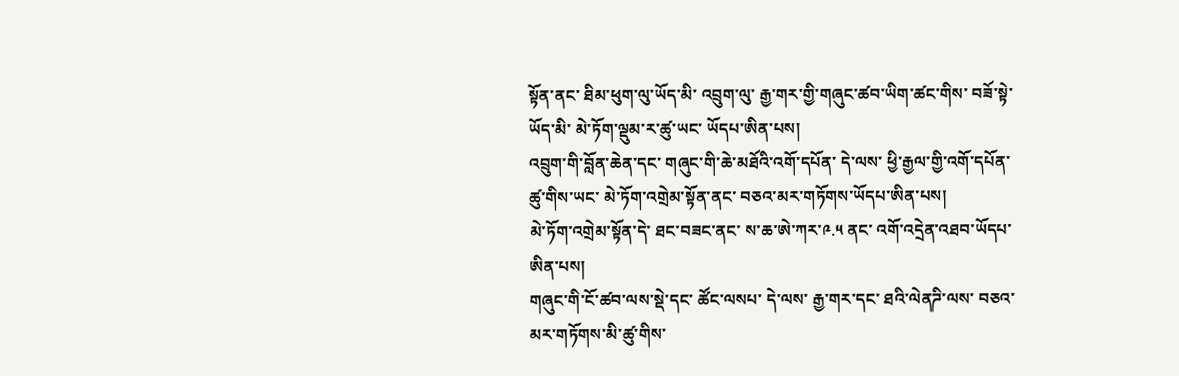སྟོན་ནང་ ཐིམ་ཕུག་ལུ་ཡོད་མི་ འབྲུག་ལུ་ རྒྱ་གར་གྱི་གཞུང་ཚབ་ཡིག་ཚང་གིས་ བཟོ་སྟེ་ཡོད་མི་ མེ་ཏོག་ལྡུམ་ར་ཚུ་ཡང་ ཡོདཔ་ཨིན་པས།
འབྲུག་གི་བློན་ཆེན་དང་ གཞུང་གི་ཆེ་མཐོའི་འགོ་དཔོན་ དེ་ལས་ ཕྱི་རྒྱལ་གྱི་འགོ་དཔོན་ཚུ་གིས་ཡང་ མེ་ཏོག་འགྲེམ་སྟོན་ནང་ བཅའ་མར་གཏོགས་ཡོདཔ་ཨིན་པས།
མེ་ཏོག་འགྲེམ་སྟོན་དེ་ ཐང་བཟང་ནང་ ས་ཆ་ཨེ་ཀར་༩.༥ ནང་ འགོ་འདྲེན་འཐབ་ཡོདཔ་ཨིན་པས།
གཞུང་གི་ངོ་ཚབ་ལས་སྡེ་དང་ ཚོང་ལསཔ་ དེ་ལས་ རྒྱ་གར་དང་ ཐའི་ལེནཌི་ལས་ བཅའ་མར་གཏོགས་མི་ཚུ་གིས་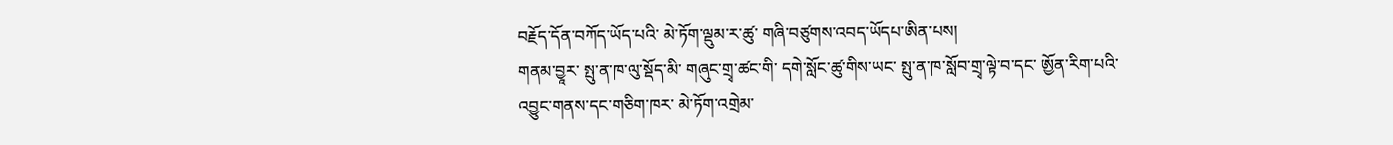བརྗོད་དོན་བཀོད་ཡོད་པའི་ མེ་ཏོག་ལྡུམ་ར་ཚུ་ གཞི་བཙུགས་འབད་ཡོདཔ་ཨིན་པས།
གནམ་བྱཱར་ སྤུ་ན་ཁ་ལུ་སྡོད་མི་ གཞུང་གྲྭ་ཚང་གི་ དགེ་སློང་ཚུ་གིས་ཡང་ སྤུ་ན་ཁ་སློབ་གྲྭ་ལྟེ་བ་དང་ ཨྱོན་རིག་པའི་འབྱུང་གནས་དང་གཅིག་ཁར་ མེ་ཏོག་འགྲེམ་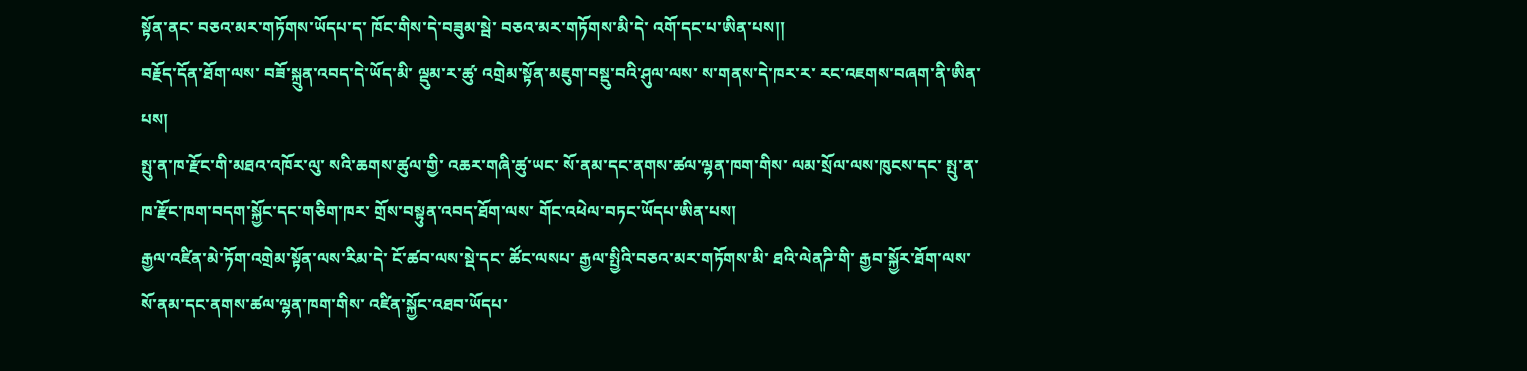སྟོན་ནང་ བཅའ་མར་གཏོགས་ཡོདཔ་ད་ ཁོང་གིས་དེ་བཟུམ་སྦེ་ བཅའ་མར་གཏོགས་མི་དེ་ འགོ་དང་པ་ཨིན་པས།།
བརྗོད་དོན་ཐོག་ལས་ བཟོ་སྐྲུན་འབད་དེ་ཡོད་མི་ ལྡུམ་ར་ཚུ་ འགྲེམ་སྟོན་མཇུག་བསྡུ་བའི་ཤུལ་ལས་ ས་གནས་དེ་ཁར་ར་ རང་འཇགས་བཞག་ནི་ཨིན་པས།
སྤུ་ན་ཁ་རྫོང་གི་མཐའ་འཁོར་ལུ་ སའི་ཆགས་ཚུལ་གྱི་ འཆར་གཞི་ཚུ་ཡང་ སོ་ནམ་དང་ནགས་ཚལ་ལྷན་ཁག་གིས་ ལམ་སྲོལ་ལས་ཁུངས་དང་ སྤུ་ན་ཁ་རྫོང་ཁག་བདག་སྐྱོང་དང་གཅིག་ཁར་ གྲོས་བསྟུན་འབད་ཐོག་ལས་ གོང་འཕེལ་བཏང་ཡོདཔ་ཨིན་པས།
རྒྱལ་འཛིན་མེ་ཏོག་འགྲེམ་སྟོན་ལས་རིམ་དེ་ ངོ་ཚབ་ལས་སྡེ་དང་ ཚོང་ལསཔ་ རྒྱལ་སྤྱིའི་བཅའ་མར་གཏོགས་མི་ ཐའི་ལེནཌི་གི་ རྒྱབ་སྐྱོར་ཐོག་ལས་ སོ་ནམ་དང་ནགས་ཚལ་ལྷན་ཁག་གིས་ འཛིན་སྐྱོང་འཐབ་ཡོདཔ་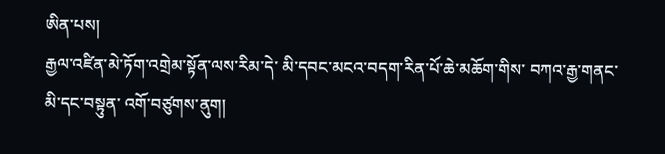ཨིན་པས།
རྒྱལ་འཛིན་མེ་ཏོག་འགྲེམ་སྟོན་ལས་རིམ་དེ་ མི་དབང་མངའ་བདག་རིན་པོ་ཆེ་མཆོག་གིས་ བཀའ་རྒྱ་གནང་མི་དང་བསྟུན་ འགོ་བཙུགས་ནུག།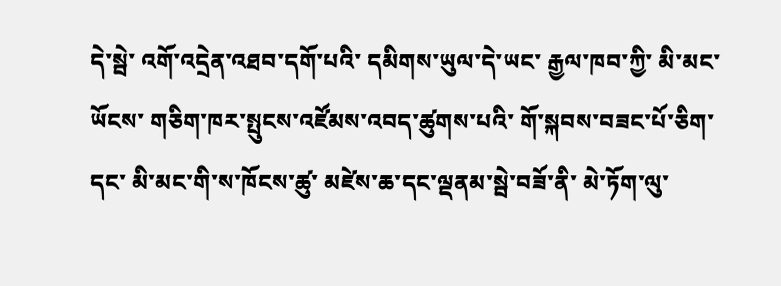དེ་སྦེ་ འགོ་འདྲེན་འཐབ་དགོ་པའི་ དམིགས་ཡུལ་དེ་ཡང་ རྒྱལ་ཁབ་ཀྱི་ མི་མང་ཡོངས་ གཅིག་ཁར་སྤུངས་འཛོམས་འབད་ཚུགས་པའི་ གོ་སྐབས་བཟང་པོ་ཅིག་དང་ མི་མང་གི་ས་ཁོངས་ཚུ་ མཛེས་ཆ་དང་ལྡནམ་སྦེ་བཟོ་ནི་ མེ་ཏོག་ལུ་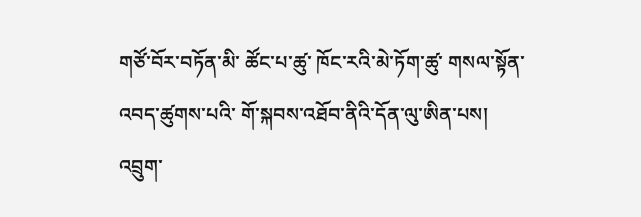གཙོ་བོར་བཏོན་མི་ ཚོང་པ་ཚུ་ ཁོང་རའི་མེ་ཏོག་ཚུ་ གསལ་སྟོན་འབད་ཚུགས་པའི་ གོ་སྐབས་འཐོབ་ནིའི་དོན་ལུ་ཨིན་པས།
འབྲུག་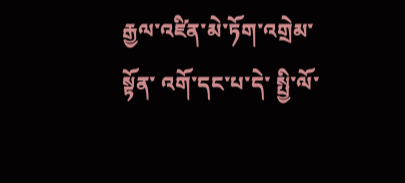རྒྱལ་འཛིན་མེ་ཏོག་འགྲེམ་སྟོན་ འགོ་དང་པ་དེ་ སྤྱི་ལོ་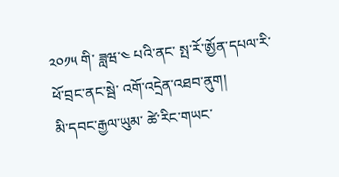༢༠༡༥ གི་ ཟླཝ་༤ པའི་ནང་ སྤ་རོ་ཨྱོན་དཔལ་རི་ཕོ་བྲང་ནང་སྦེ་ འགོ་འདྲེན་འཐབ་ནུག།
མི་དབང་རྒྱལ་ཡུམ་ ཚེ་རིང་གཡང་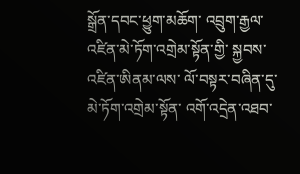སྒྲོན་དབང་ཕྱུག་མཆོག་ འབྲུག་རྒྱལ་འཛིན་མེ་ཏོག་འགྲེམ་སྟོན་གྱི་ སྐྱབས་འཛིན་ཨིནམ་ལས་ ལོ་བསྟར་བཞིན་དུ་ མེ་ཏོག་འགྲེམ་སྟོན་ འགོ་འདྲེན་འཐབ་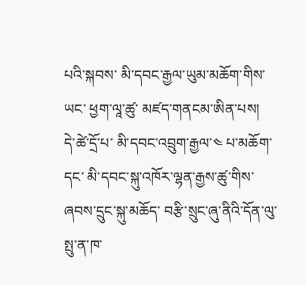པའི་སྐབས་ མི་དབང་རྒྱལ་ཡུམ་མཆོག་གིས་ཡང་ ཕྱག་ལཱ་ཚུ་ མཛད་གནངམ་ཨིན་པས།
དེ་ཚེ་དྲོ་པ་ མི་དབང་འབྲུག་རྒྱལ་༤ པ་མཆོག་དང་ མི་དབང་སྐུ་འཁོར་ལྷན་རྒྱས་ཚུ་གིས་ ཞབས་དྲུང་སྐུ་མཆོད་ བརྩི་སྲུང་ཞུ་ནིའི་དོན་ལུ་ སྤུ་ན་ཁ་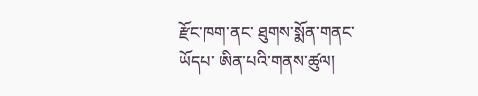རྫོང་ཁག་ནང་ ཐུགས་སྨོན་གནང་ཡོདཔ་ ཨིན་པའི་གནས་ཚུལ།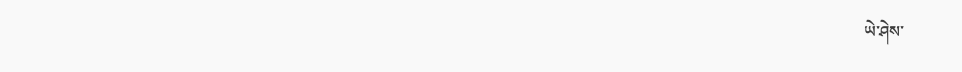ཡེ་ཤེས་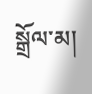སྒྲོལ་མ།